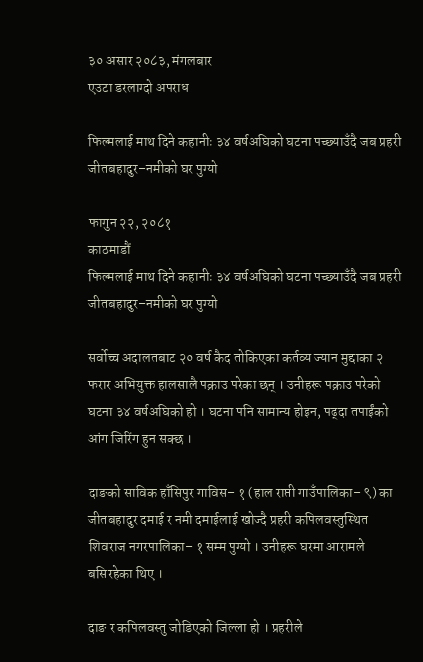३० असार २०८३, मंगलबार
एउटा डरलाग्दो अपराध

फिल्मलाई माथ दिने कहानीः ३४ वर्षअघिको घटना पच्छ्याउँदै जब प्रहरी जीतबहादुर–नमीको घर पुग्यो

फागुन २२, २०८१
काठमाडौं
फिल्मलाई माथ दिने कहानीः ३४ वर्षअघिको घटना पच्छ्याउँदै जब प्रहरी जीतबहादुर–नमीको घर पुग्यो

सर्वोच्च अदालतबाट २० वर्ष कैद तोकिएका कर्तव्य ज्यान मुद्दाका २ फरार अभियुक्त हालसालै पक्राउ परेका छन् । उनीहरू पक्राउ परेको घटना ३४ वर्षअघिको हो । घटना पनि सामान्य होइन, पढ्दा तपाईंको आंग जिरिंग हुन सक्छ ।

दाङको साविक हाँसिपुर गाविस– १ (हाल राप्ती गाउँपालिका– ९) का जीतबहादुर दमाई र नमी दमाईलाई खोज्दै प्रहरी कपिलवस्तुस्थित शिवराज नगरपालिका– १ सम्म पुग्यो । उनीहरू घरमा आरामले बसिरहेका थिए ।

दाङ र कपिलवस्तु जोडिएको जिल्ला हो । प्रहरीले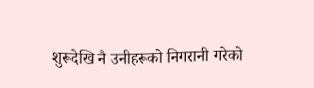शुरूदेखि नै उनीहरूको निगरानी गरेको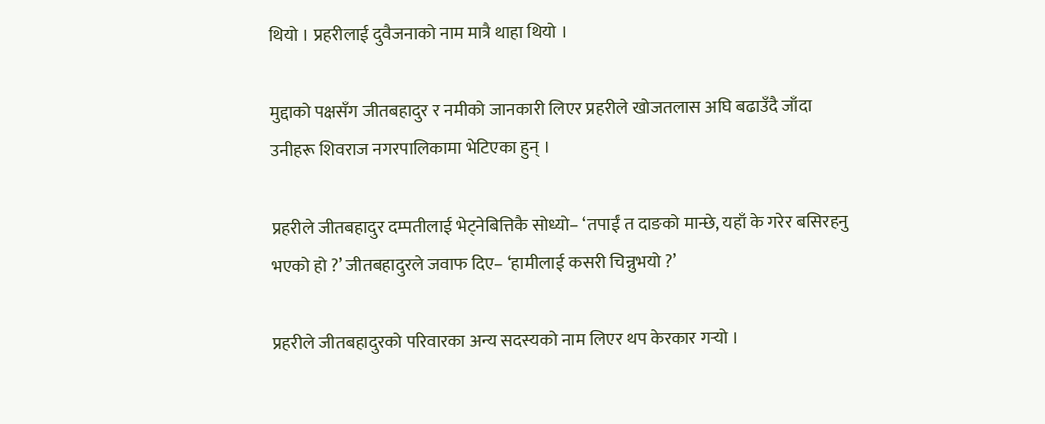थियो । प्रहरीलाई दुवैजनाको नाम मात्रै थाहा थियो ।

मुद्दाको पक्षसँग जीतबहादुर र नमीको जानकारी लिएर प्रहरीले खोजतलास अघि बढाउँदै जाँदा उनीहरू शिवराज नगरपालिकामा भेटिएका हुन् ।

प्रहरीले जीतबहादुर दम्पतीलाई भेट्नेबित्तिकै सोध्यो– ‘तपाईं त दाङको मान्छे, यहाँ के गरेर बसिरहनु भएको हो ?’ जीतबहादुरले जवाफ दिए– ‘हामीलाई कसरी चिन्नुभयो ?’

प्रहरीले जीतबहादुरको परिवारका अन्य सदस्यको नाम लिएर थप केरकार गर्‍यो ।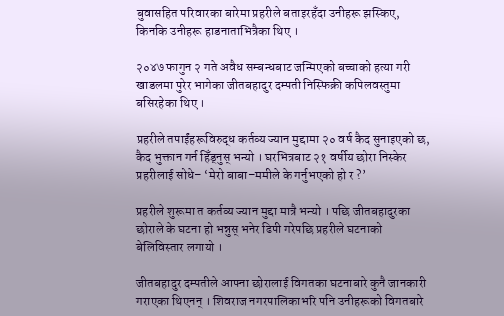बुवासहित परिवारका बारेमा प्रहरीले बताइरहँदा उनीहरू झस्किए, किनकि उनीहरू हाडनाताभित्रैका थिए ।

२०४७ फागुन २ गते अवैध सम्बन्धबाट जन्मिएको बच्चाको हत्या गरी खाडलमा पुरेर भागेका जीतबहादुर दम्पती निस्फिक्री कपिलवस्तुमा बसिरहेका थिए ।

प्रहरीले तपाईंहरूविरुद्ध कर्तव्य ज्यान मुद्दामा २० वर्ष कैद सुनाइएको छ, कैद भुक्तान गर्न हिँड्नुस् भन्यो । घरभित्रबाट २१ वर्षीय छोरा निस्केर प्रहरीलाई सोधे– ‘मेरो बाबा–ममीले के गर्नुभएको हो र ?’

प्रहरीले शुरूमा त कर्तव्य ज्यान मुद्दा मात्रै भन्यो । पछि जीतबहादुरका छोराले के घटना हो भन्नुस् भनेर ढिपी गरेपछि प्रहरीले घटनाको बेलिविस्तार लगायो ।

जीतबहादुर दम्पतीले आफ्ना छोरालाई विगतका घटनाबारे कुनै जानकारी गराएका थिएनन् । शिवराज नगरपालिकाभरि पनि उनीहरूको विगतबारे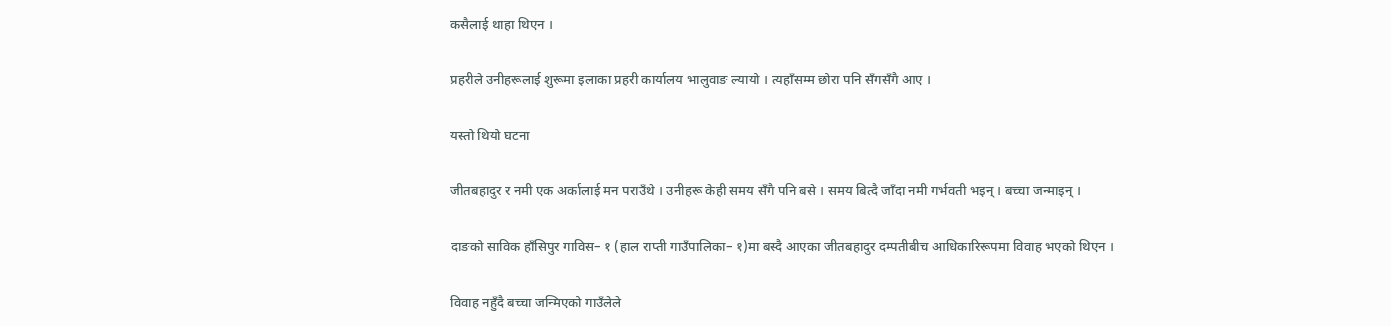कसैलाई थाहा थिएन ।

प्रहरीले उनीहरूलाई शुरूमा इलाका प्रहरी कार्यालय भालुवाङ ल्यायो । त्यहाँसम्म छोरा पनि सँगसँगै आए ।

यस्तो थियो घटना

जीतबहादुर र नमी एक अर्कालाई मन पराउँथे । उनीहरू केही समय सँगै पनि बसे । समय बित्दै जाँदा नमी गर्भवती भइन् । बच्चा जन्माइन् ।

दाङको साविक हाँसिपुर गाविस– १ (हाल राप्ती गाउँपालिका– १)मा बस्दै आएका जीतबहादुर दम्पतीबीच आधिकारिरूपमा विवाह भएको थिएन ।

विवाह नहुँदै बच्चा जन्मिएको गाउँलेले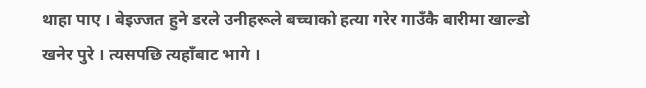थाहा पाए । बेइज्जत हुने डरले उनीहरूले बच्चाको हत्या गरेर गाउँकै बारीमा खाल्डो खनेर पुरे । त्यसपछि त्यहाँबाट भागे ।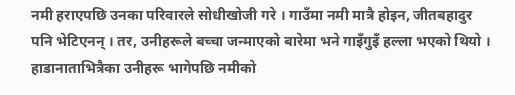नमी हराएपछि उनका परिवारले सोधीखोजी गरे । गाउँमा नमी मात्रै होइन, जीतबहादुर पनि भेटिएनन् । तर, उनीहरूले बच्चा जन्माएको बारेमा भने गाइँगुइँ हल्ला भएको थियो । हाडानाताभित्रैका उनीहरू भागेपछि नमीको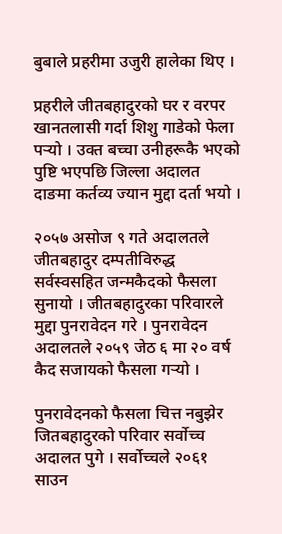बुबाले प्रहरीमा उजुरी हालेका थिए ।

प्रहरीले जीतबहादुरको घर र वरपर खानतलासी गर्दा शिशु गाडेको फेला पर्‍यो । उक्त बच्चा उनीहरूकै भएको पुष्टि भएपछि जिल्ला अदालत दाङमा कर्तव्य ज्यान मुद्दा दर्ता भयो ।

२०५७ असोज ९ गते अदालतले जीतबहादुर दम्पतीविरुद्ध सर्वस्वसहित जन्मकैदको फैसला सुनायो । जीतबहादुरका परिवारले मुद्दा पुनरावेदन गरे । पुनरावेदन अदालतले २०५९ जेठ ६ मा २० वर्ष कैद सजायको फैसला गर्‍यो ।

पुनरावेदनको फैसला चित्त नबुझेर जितबहादुरको परिवार सर्वोच्च अदालत पुगे । सर्वोच्चले २०६१ साउन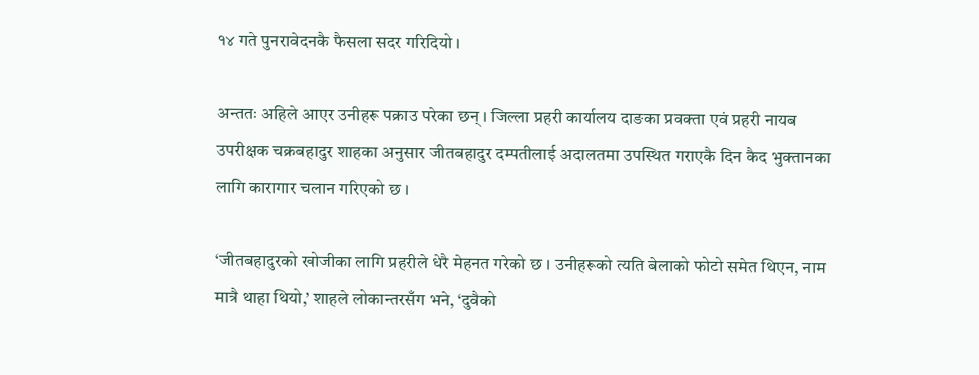१४ गते पुनरावेदनकै फैसला सदर गरिदियो ।

अन्ततः अहिले आएर उनीहरू पक्राउ परेका छन् । जिल्ला प्रहरी कार्यालय दाङका प्रवक्ता एवं प्रहरी नायब उपरीक्षक चक्रबहादुर शाहका अनुसार जीतबहादुर दम्पतीलाई अदालतमा उपस्थित गराएकै दिन कैद भुक्तानका लागि कारागार चलान गरिएको छ ।

‘जीतबहादुरको खोजीका लागि प्रहरीले धेरै मेहनत गरेको छ । उनीहरूको त्यति बेलाको फोटो समेत थिएन, नाम मात्रै थाहा थियो,’ शाहले लोकान्तरसँग भने, ‘दुवैको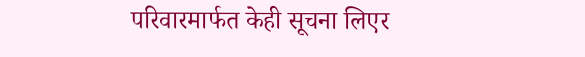परिवारमार्फत केही सूचना लिएर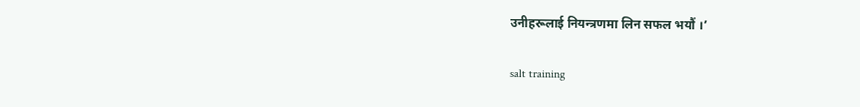उनीहरूलाई नियन्त्रणमा लिन सफल भयौं ।’

salt training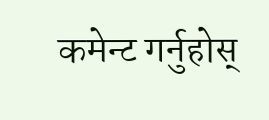कमेन्ट गर्नुहोस्